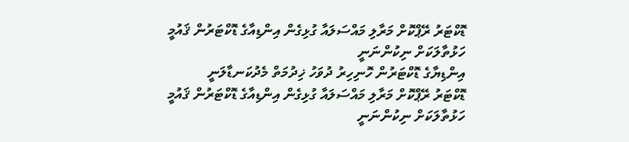ޑޮކްޓަރު ރޭޕްކޮށް މަރާލި މައްސަލައާ ގުޅިގެން އިންޑިއާގެ ޑޮކްޓަރުން ޤައުމީ ހަޅުތާލަކަށް ނިކުންނަނީ
އިންޑިޔާގެ ޑޮކްޓަރުން ހޮނިހިރު ދުވަހު ޚިދުމަތް މެދުކަނޑާލަނީ
ޑޮކްޓަރު ރޭޕްކޮށް މަރާލި މައްސަލައާ ގުޅިގެން އިންޑިއާގެ ޑޮކްޓަރުން ޤައުމީ ހަޅުތާލަކަށް ނިކުންނަނީ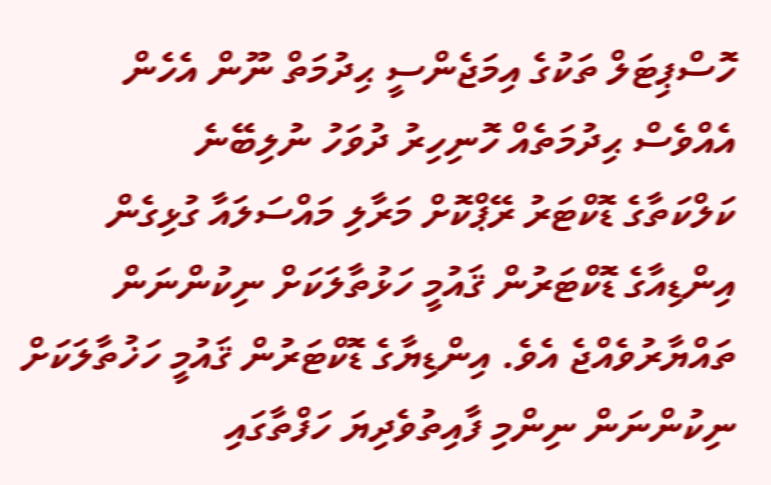ހޮސްޕިޓަލް ތަކުގެ އިމަޖެންސީ ޙިދުމަތް ނޫން އެހެން އެއްވެސް ޙިދުމަތެއް ހޮނިހިރު ދުވަހު ނުލިބޭނެ
ކަލްކަތާގެ ޑޮކްޓަރު ރޭޕްކޮށް މަރާލި މައްސަލައާ ގުޅިގެން އިންޑިއާގެ ޑޮކްޓަރުން ޤައުމީ ހަޅުތާލަކަށް ނިކުންނަން ތައްޔާރުވެއްޖެ އެވެ. އިންޑިޔާގެ ޑޮކްޓަރުން ޤައުމީ ހަޚުތާލަކަށް ނިކުންނަން ނިންމި ފާއިތުވެދިޔަ ހަފްތާގައި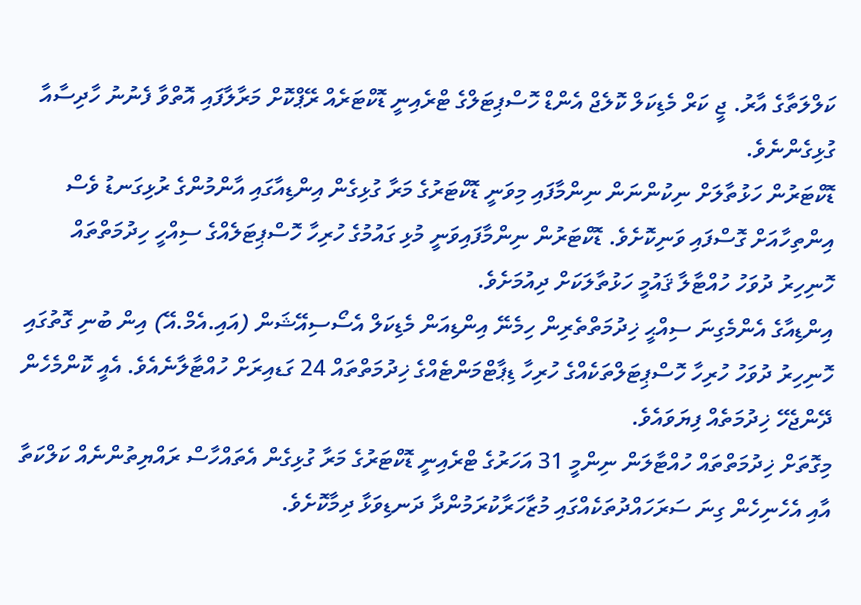ކަލްލަތާގެ އާރު. ޖީ ކަރް މެޑިކަލް ކޮލެޖް އެންޑް ހޮސްޕިޓަލްގެ ޓްރެއިނީ ޑޮކްޓަރެއް ރޭޕްކޮށް މަރާލާފައި އޮތްވާ ފެނުނު ހާދިސާއާ ގުޅިގެންނެވެ.
ޑޮކްޓަރުން ހަޅުތާލަށް ނިކުންނަން ނިންމާފައި މިވަނީ ޑޮކްޓަރުގެ މަރާ ގުޅިގެން އިންޑިއާގައި އާންމުންގެ ރުޅިގަނޑު ވެސް އިންތިހާއަށް ގޮސްފައި ވަނިކޮށެވެ. ޑޮކްޓަރުން ނިންމާފައިވަނީ މުޅި ގައުމުގެ ހުރިހާ ހޮސްޕިޓަލެއްގެ ސިއްހީ ހިދުމަތްތައް ހޮނިހިރު ދުވަހު ހުއްޓާލާ ޤައުމީ ހަޅުތާލަކަށް ދިއުމަށެވެ.
އިންޑިއާގެ އެންމެގިނަ ސިއްޙީ ޚިދުމަތްތެރިން ހިމެނޭ އިންޑިއަން މެޑިކަލް އެސޯސިއޭޝަން (އައި.އެމް.އޭ) އިން ބުނި ގޮތުގައި ހޮނިހިރު ދުވަހު ހުރިހާ ހޮސްޕިޓަލްތަކެއްގެ ހުރިހާ ޑިޕާޓްމަންޓެއްގެ ޚިދުމަތްތައް 24 ގަޑއިރަށް ހުއްޓާލާނެއެވެ. އެއީ ކޮންމެހެން ދޭންޖެހޭ ޚިދުމަތެއް ފިޔަވައެވެ.
މިގޮތަށް ޚިދުމަތްތައް ހުއްޓާލަން ނިންމީ 31 އަހަރުގެ ޓްރެއިނީ ޑޮކްޓަރުގެ މަރާ ގުޅިގެން އެތައްހާސް ރައްޔިތުންނެއް ކަލްކަތާ އާއި އެހެނިހެން ގިނަ ސަރަހައްދުތަކެއްގައި މުޒާހަރާކުރަމުންދާ ދަނޑިވަޅާ ދިމާކޮށެވެ.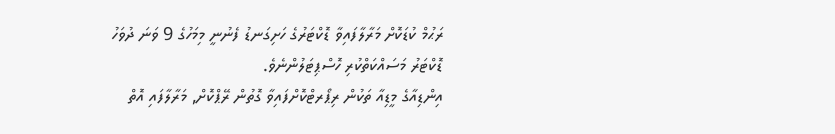ރަޙުމް ކުޑަކޮށް މަރާލާފައިވާ ޑޮކްޓަރުގެ ހަށިގަނޑު ފެނުނީ މިމަހުގެ 9 ވަނަ ދުވަހު ޑޮކްޓަރު މަސައްކަތްކުރި ހޮސްޕިޓަލުންނެވެ.
އިންޑިއާގެ މީޑިއާ ތަކުން ރިޕޯރޓްކޮށްފައިވާ ގޮތުން ރޭޕްކޮށް, މަރާލާފައި އޮތް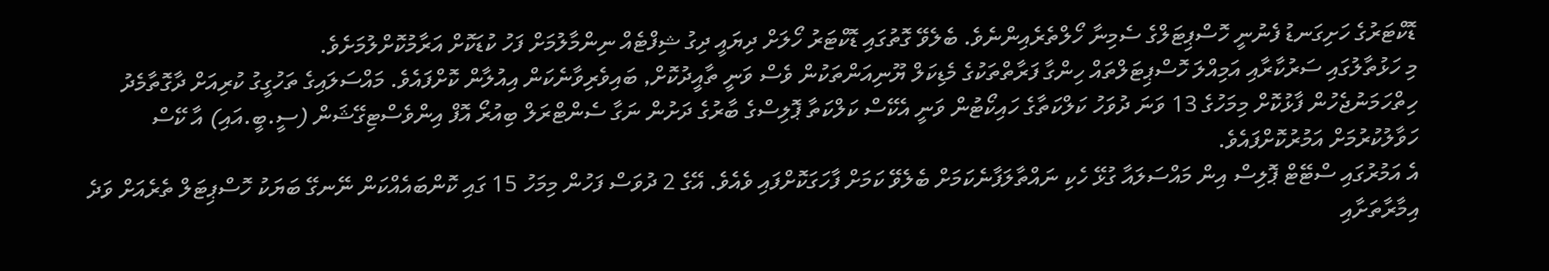ޑޮކްޓަރުގެ ހަށިގަނޑު ފެނުނީ ހޮސްޕިޓަލްގެ ސެމިނާ ހޯލްތެރެއިންނެވެ. ބެލެވޭ ގޮތުގައި ޑޮކްޓަރު ހޯލަށް ދިޔައީ ދިގު ޝިފްޓެއް ނިންމާލުމަށް ފަހު ކުޑަކޮށް އަރާމުކޮށްލުމަށެވެ.
މި ހަޅުތާލުގައި ސަރުކާރާއި އަމިއްލަ ހޮސްޕިޓަލްތައް ހިންގާ ފަރާތްތަކުގެ މެޑިކަލް ޔޫނިއަންތަކުން ވެސް ވަނީ ތާއީދުކޮށް, ބައިވެރިވާނެކަން އިއުލާން ކޮށްފައެވެ. މައްސަލައިގެ ތަހުގީގު ކުރިއަށް ދާގޮތާމެދު ހިތްހަމަނުޖެހުން ފާޅުކޮށް މިމަހުގެ 13 ވަނަ ދުވަހު ކަލްކަތާގެ ހައިކޯޓުން ވަނީ އެކޭސް ކަލްކަތާ ޕޮލިސްގެ ބާރުގެ ދަށުން ނަގާ ސެންޓްރަލް ބިއުރޯ އޮފް އިންވެސްޓިގޭޝަން (ސީ.ބީ.އައި) އާ ކޭސް ހަވާލުކުރުމަށް އަމުރުކޮށްފައެވެ.
އެ އަމުރުގައި ސްޓޭޓް ޕޮލިސް އިން މައްސަލައާ ގުޅޭ ހެކި ނައްތާލަފާނެކަމަށް ބެލެވޭ ކަމަށް ފާހަގަކޮށްފައި ވެއެވެ. އޭގެ 2 ދުވަސް ފަހުން މިމަހު 15 ގައި ކޮންބައެއްކަން ނޭނގޭ ބަޔަކު ހޮސްޕިޓަލް ތެރެއަށް ވަދެ އިމާރާތަށާއި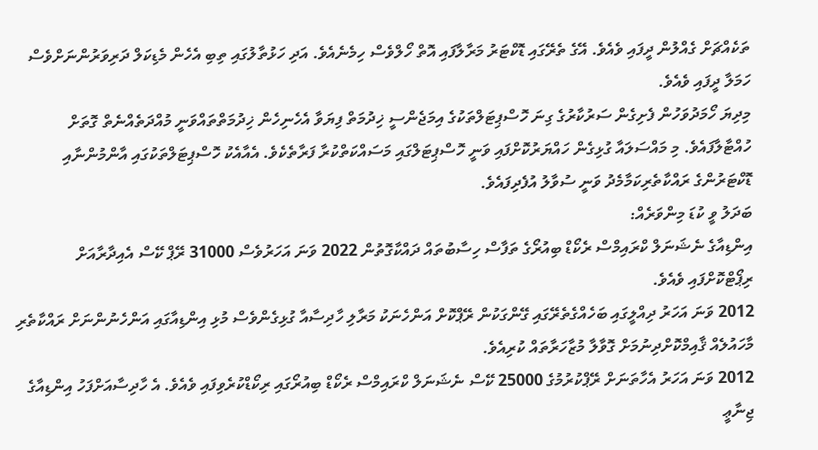ތަކެއްޗަށް ގެއްލުން ދީފައި ވެއެވެ. އޭގެ ތެރޭގައި ޑޮކްޓަރު މަރާލާފައި އޮތް ހޯލްވެސް ހިމެނެއެވެ. އަދި ހަޅުތާލުގައި ތިބި އެހެން މެޑިކަލް ދަރިވަރުންނަށްވެސް ހަމަލާ ދީފައި ވެއެވެ.
މިދިޔަ ހޯމަދުވަހުން ފެށިގެން ސަރުކާރުގެ ގިނަ ހޮސްޕިޓަލްތަކުގެ އިމަޖެންސީ ޚިދުމަތް ފިޔަވާ އެހެނިހެން ޚިދުމަތްތައްވަނީ މުއްދަތެއްނެތް ގޮތަށް ހުއްޓާލާފައެވެ. މި މައްސަލައާ ގުޅިގެން ހައްޔަރުކޮށްފައި ވަނީ ހޮސްޕިޓަލްގައި މަސައްކަތްކުރާ ފަރާތެކެވެ. އެއާއެކު ހޮސްޕިޓަލްތަކުގައި އާންމުންނާއި ޑޮކްޓަރުންގެ ރައްކާތެރިކަމާމެދު ވަނީ ސުވާލު އުފެދިފައެވެ.
ބަދަލު ވީ ކުޑަ މިންވަރެއް:
އިންޑިއާގެ ނެޝަނަލް ކްރައިމްސް ރެކޯޑް ބިއުރޯގެ ތަފާސް ހިސާބުތައް ދައްކާގޮތުން 2022 ވަނަ އަހަރުވެސް 31000 ރޭޕް ކޭސް އެއިދާރާއަށް ރިޕޯޓްކޮށްފައި ވެއެވެ.
2012 ވަނަ އަހަރު ދިއްލީގައި ބަހެއްގެތެރޭގައި ގޭންގަކުން ރޭޕްކޮށް އަންހެނަކު މަރާލި ހާދިސާއާ ގުޅިގެންވެސް މުޅި އިންޑިއާގައި އަންހެނުންނަށް ރައްކާތެރި މާހައުލެއް ޤާއިމްކޮށްދިނުމަށް ގޮވާލާ މުޒާހަރާތައް ކުރިއެވެ.
2012 ވަނަ އަހަރު އެހާތަނަށް ރޭޕްކުރުމުގެ 25000 ކޭސް ނެޝަނަލް ކްރައިމްސް ރެކޯޑް ބިއުރޯގައި ރިކޯޑްކުރެވިފައި ވެއެވެ. އެ ހާދިސާއަށްފަހު އިންޑިއާގެ ޖިނާޢީ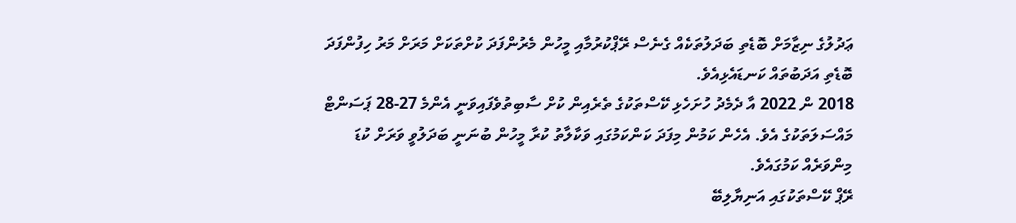ޢަދުލުގެ ނިޒާމަށް ބޮޑެތި ބަދަލުތަކެއް ގެނެސް ރޭޕްކުރުމާއި މީހުން މެރުންފަދަ ކުށްތަކަށް މަރަށް މަރު ހިފުންފަދަ ބޮޑެތި އަދަބުތައް ކަނޑައެޅިއެވެ.
2018 ން 2022 އާ ދެމެދު ހުށަހެޅި ކޭސްތަކުގެ ތެރެއިން ކުށް ސާބިތުވެފައިވަނީ އެންމެ 27-28 ޕަސަންޓް މައްސަލަތަކުގެ އެވެ. އެހެން ކަމުން މިފަދަ ކަންކަމުގައި ވަކާލާތު ކުރާ މީހުން ބުނަނީ ބަދަލުވީ ވަރަށް ކުޑަ މިންވަރެއް ކަމުގައެވެ.
ރޭޕް ކޭސްތަކުގައި އަނިޔާލިބޭ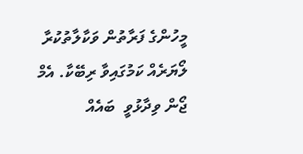މީހުންގެ ފަރާތުން ވަކާލާތުކުރާ ލޯޔަރެއް ކަމުގައިވާ ރިބޭކާ. އެމް ޖޯން ވިދާޅުވީ  ބައެއް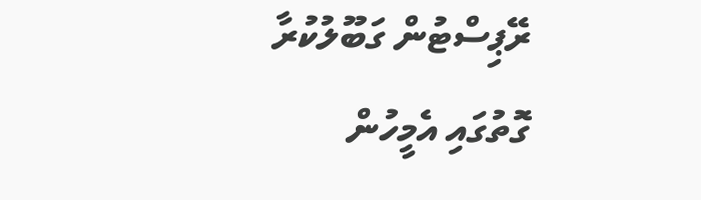ރޭޕިސްޓުން ގަބޫލުކުރާ ގޮތުގައި އެމީހުން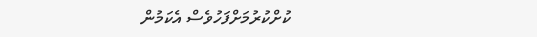ކުށްކުރުމަށްފަހުވެސް އެކަމުން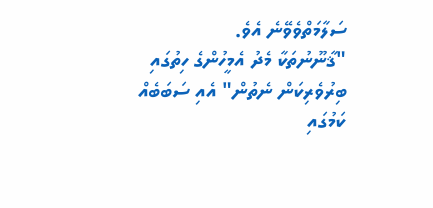ސަލާމަތްވެވޭނެ އެވެ.
"ޤާނޫނުތަކާ މެދު އެމީހުންގެ ހިތުގައި ބިރުވެރިކަން ނެތުން" އެއި ސަބަބެއް ކަމުގައި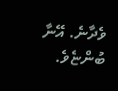ވެދާނެ. އޭނާ ބުންޏެވެ.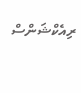ރިއެކްޝަންސް